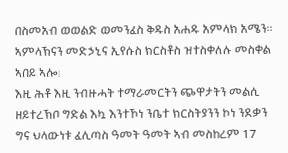በስመአብ ወወልድ ወመንፈስ ቅዱስ አሐዱ አምላክ አሜን፡፡
ኣምላኽናን መድኃኒና ኢየሱስ ክርስቶስ ዝተስቀለሉ መስቀል ኣበይ ኣሎ᎒
እዚ ሕቶ እዚ ንብዙሓት ተማራመርትን ጭዋታትን መልሲ ዘይተረኽቦ ግድል እኳ እንተኾነ ንቤተ ክርስትያንን ኮነ ንደቃን ግና ህላውነቱ ፈሊጣስ ዓመት ዓመት ኣብ መስከረም 17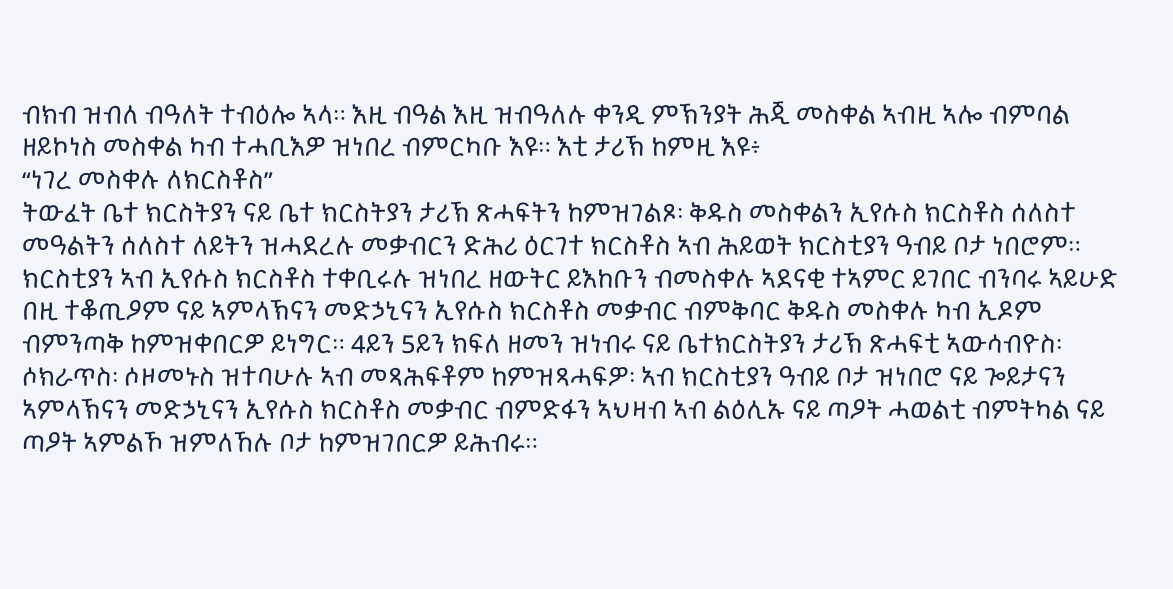ብክብ ዝብለ ብዓለት ተብዕሎ ኣላ። እዚ ብዓል እዚ ዝብዓለሉ ቀንዲ ምኽንያት ሕጂ መስቀል ኣብዚ ኣሎ ብምባል ዘይኮነስ መስቀል ካብ ተሓቢእዎ ዝነበረ ብምርካቡ እዩ። እቲ ታሪኽ ከምዚ እዩ፥
“ነገረ መስቀሉ ለክርስቶስ”
ትውፈት ቤተ ክርስትያን ናይ ቤተ ክርስትያን ታሪኽ ጽሓፍትን ከምዝገልጾ፡ ቅዱስ መስቀልን ኢየሱስ ክርስቶስ ሰለስተ መዓልትን ሰለስተ ለይትን ዝሓደረሉ መቃብርን ድሕሪ ዕርገተ ክርስቶስ ኣብ ሕይወት ክርስቲያን ዓብይ ቦታ ነበሮም። ክርስቲያን ኣብ ኢየሱስ ክርስቶስ ተቀቢሩሉ ዝነበረ ዘውትር ይእከቡን ብመስቀሉ ኣደናቂ ተኣምር ይገበር ብንባሩ ኣይሁድ በዚ ተቆጢዖም ናይ ኣምላኽናን መድኃኒናን ኢየሱስ ክርስቶስ መቃብር ብምቅባር ቅዱስ መስቀሉ ካብ ኢዶም ብምንጣቅ ከምዝቀበርዎ ይነግር። 4ይን 5ይን ክፍለ ዘመን ዝነብሩ ናይ ቤተክርስትያን ታሪኽ ጽሓፍቲ ኣውሳብዮስ፡ ሶክራጥስ፡ ሶዞመኑስ ዝተባሁሉ ኣብ መጻሕፍቶም ከምዝጻሓፍዎ፡ ኣብ ክርስቲያን ዓብይ ቦታ ዝነበሮ ናይ ጐይታናን ኣምላኽናን መድኃኒናን ኢየሱስ ክርስቶስ መቃብር ብምድፋን ኣህዛብ ኣብ ልዕሊኡ ናይ ጣዖት ሓወልቲ ብምትካል ናይ ጣዖት ኣምልኾ ዝምለኸሉ ቦታ ከምዝገበርዎ ይሕብሩ።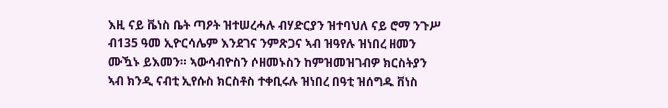እዚ ናይ ቬነስ ቤት ጣዖት ዝተሠረሓሉ ብሃድርያን ዝተባህለ ናይ ሮማ ንጉሥ ብ135 ዓመ ኢዮርሳሌም እንደገና ንምጽጋና ኣብ ዝዓየሉ ዝነበረ ዘመን ሙዃኑ ይእመን። ኣውሳብዮስን ሶዘመኑስን ከምዝመዝገብዎ ክርስትያን ኣብ ክንዲ ናብቲ ኢየሱስ ክርስቶስ ተቀቢሩሉ ዝነበረ በዓቲ ዝሰግዱ ቨነስ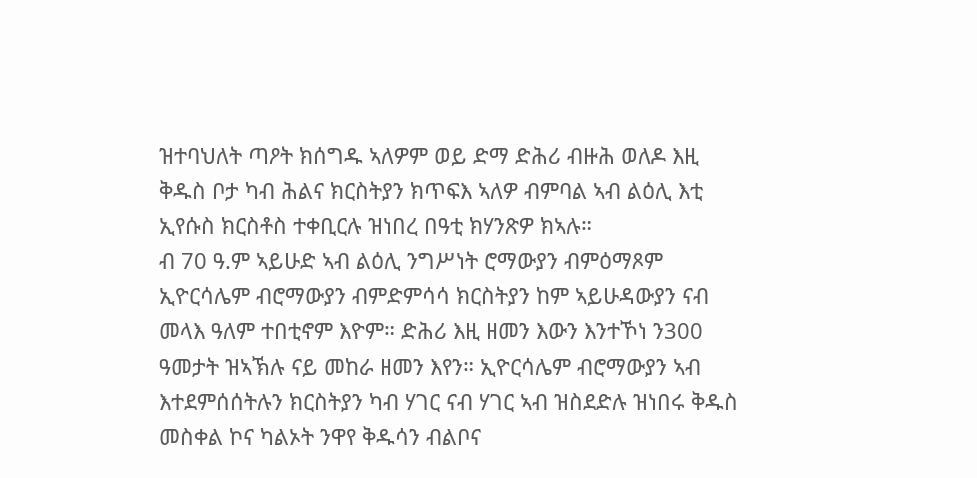ዝተባህለት ጣዖት ክሰግዱ ኣለዎም ወይ ድማ ድሕሪ ብዙሕ ወለዶ እዚ ቅዱስ ቦታ ካብ ሕልና ክርስትያን ክጥፍእ ኣለዎ ብምባል ኣብ ልዕሊ እቲ ኢየሱስ ክርስቶስ ተቀቢርሉ ዝነበረ በዓቲ ክሃንጽዎ ክኣሉ።
ብ 70 ዓ.ም ኣይሁድ ኣብ ልዕሊ ንግሥነት ሮማውያን ብምዕማጾም ኢዮርሳሌም ብሮማውያን ብምድምሳሳ ክርስትያን ከም ኣይሁዳውያን ናብ መላእ ዓለም ተበቲኖም እዮም። ድሕሪ እዚ ዘመን እውን እንተኾነ ን300 ዓመታት ዝኣኽሉ ናይ መከራ ዘመን እየን። ኢዮርሳሌም ብሮማውያን ኣብ እተደምሰሰትሉን ክርስትያን ካብ ሃገር ናብ ሃገር ኣብ ዝስደድሉ ዝነበሩ ቅዱስ መስቀል ኮና ካልኦት ንዋየ ቅዱሳን ብልቦና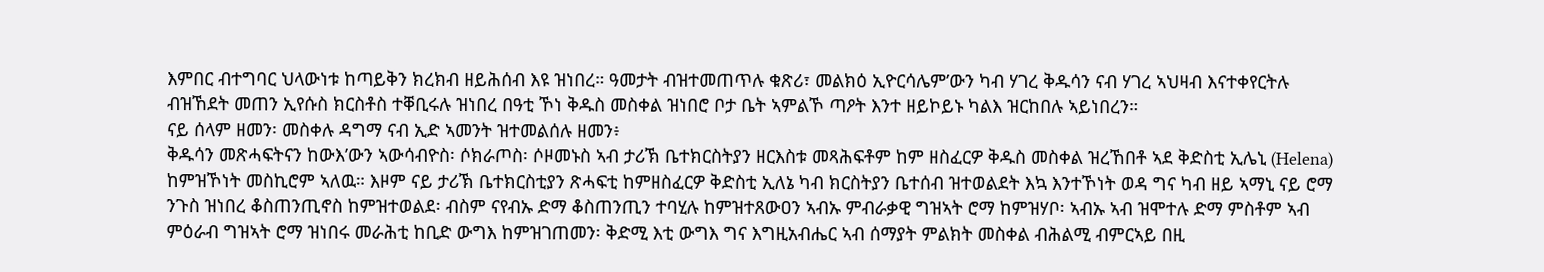እምበር ብተግባር ህላውነቱ ከጣይቅን ክረክብ ዘይሕሰብ እዩ ዝነበረ። ዓመታት ብዝተመጠጥሉ ቁጽሪ፣ መልክዕ ኢዮርሳሌም’ውን ካብ ሃገረ ቅዱሳን ናብ ሃገረ ኣህዛብ እናተቀየርትሉ ብዝኸደት መጠን ኢየሱስ ክርስቶስ ተቐቢሩሉ ዝነበረ በዓቲ ኾነ ቅዱስ መስቀል ዝነበሮ ቦታ ቤት ኣምልኾ ጣዖት እንተ ዘይኮይኑ ካልእ ዝርከበሉ ኣይነበረን።
ናይ ሰላም ዘመን፡ መስቀሉ ዳግማ ናብ ኢድ ኣመንት ዝተመልሰሉ ዘመን፥
ቅዱሳን መጽሓፍትናን ከውእ’ውን ኣውሳብዮስ፡ ሶክራጦስ፡ ሶዞመኑስ ኣብ ታሪኽ ቤተክርስትያን ዘርእስቱ መጻሕፍቶም ከም ዘስፈርዎ ቅዱስ መስቀል ዝረኸበቶ ኣደ ቅድስቲ ኢሌኒ (Helena) ከምዝኾነት መስኪሮም ኣለዉ። እዞም ናይ ታሪኽ ቤተክርስቲያን ጽሓፍቲ ከምዘስፈርዎ ቅድስቲ ኢለኔ ካብ ክርስትያን ቤተሰብ ዝተወልደት እኳ እንተኾነት ወዳ ግና ካብ ዘይ ኣማኒ ናይ ሮማ ንጉስ ዝነበረ ቆስጠንጢኖስ ከምዝተወልደ፡ ብስም ናየብኡ ድማ ቆስጠንጢን ተባሂሉ ከምዝተጸውዐን ኣብኡ ምብራቃዊ ግዝኣት ሮማ ከምዝሃቦ፡ ኣብኡ ኣብ ዝሞተሉ ድማ ምስቶም ኣብ ምዕራብ ግዝኣት ሮማ ዝነበሩ መራሕቲ ከቢድ ውግእ ከምዝገጠመን፡ ቅድሚ እቲ ውግእ ግና እግዚአብሔር ኣብ ሰማያት ምልክት መስቀል ብሕልሚ ብምርኣይ በዚ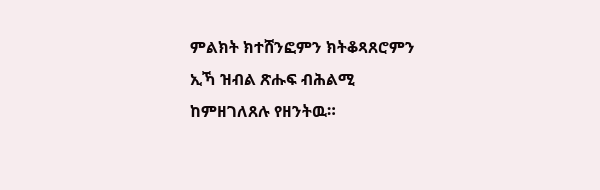ምልክት ክተሸንፎምን ክትቆጻጸሮምን ኢኻ ዝብል ጽሑፍ ብሕልሚ ከምዘገለጸሉ የዘንትዉ።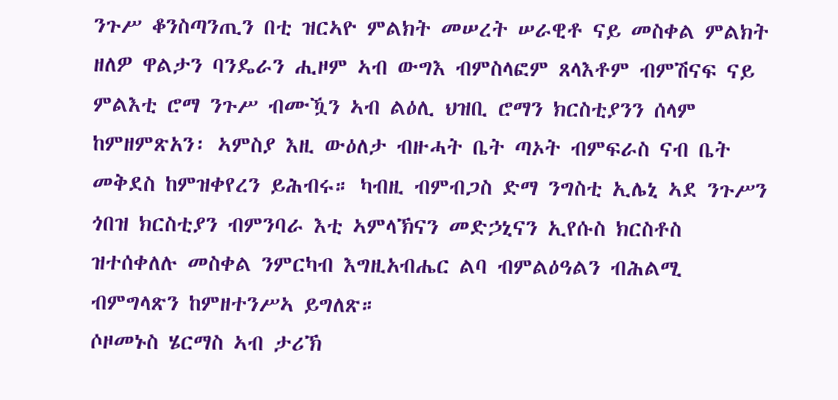ንጉሥ ቆንስጣንጢን በቲ ዝርኣዮ ምልክት መሠረት ሠራዊቶ ናይ መስቀል ምልክት ዘለዎ ዋልታን ባንዴራን ሒዞም ኣብ ውግእ ብምስላፎም ጸላእቶም ብምሽናፍ ናይ ምልእቲ ሮማ ንጉሥ ብሙዃን ኣብ ልዕሊ ህዝቢ ሮማን ክርስቲያንን ሰላም ከምዘምጽአን፡ ኣምስያ እዚ ውዕለታ ብዙሓት ቤት ጣኦት ብምፍራስ ናብ ቤት መቅደስ ከምዝቀየረን ይሕብሩ። ካብዚ ብምብጋስ ድማ ንግስቲ ኢሌኒ ኣደ ንጉሥን ጎበዝ ክርስቲያን ብምንባራ እቲ ኣምላኽናን መድኃኒናን ኢየሱስ ክርስቶስ ዝተሰቀለሉ መስቀል ንምርካብ እግዚአብሔር ልባ ብምልዕዓልን ብሕልሚ ብምግላጽን ከምዘተንሥኣ ይግለጽ።
ሶዞመኑስ ሄርማስ ኣብ ታሪኽ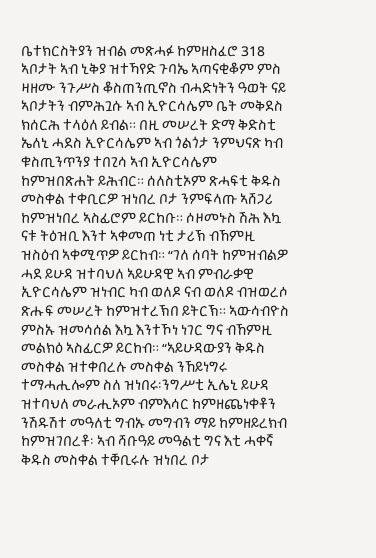ቤተክርስትያን ዝብል መጽሓፉ ከምዘስፈሮ 318 ኣቦታት ኣብ ኒቅያ ዝተኻየድ ጉባኤ ኣጣናቂቆም ምስ ዛዘሙ ንጉሥስ ቆስጠንጢኖስ ብሓድነትን ዓወት ናይ ኣቦታትን ብምሕጓሱ ኣብ ኢዮርሳሌም ቤት መቅደስ ክሰርሕ ተላዕለ ይብል። በዚ መሠረት ድማ ቅድስቲ ኤለኒ ሓደስ ኢዮርሳሌም ኣብ ጎልጎታ ንምህናጽ ካብ ቁስጢንጥንያ ተበጊሳ ኣብ ኢዮርሳሌም ከምዝበጽሐት ይሕብር። ሰለስቲኦም ጽሓፍቲ ቅዱስ መስቀል ተቀቢርዎ ዝነበረ ቦታ ንምፍላጡ ኣሸጋሪ ከምዝነበረ ኣስፊሮም ይርከቡ። ሶዞመኑስ ሽሕ እኳ ናቱ ትዕዝቢ እንተ ኣቀመጠ ነቲ ታሪኽ ብኸምዚ ዝስዕብ ኣቀሚጥዎ ይርከብ። “ገለ ሰባት ከምዝብልዎ ሓደ ይሁዳ ዝተባህለ ኣይሁዳዊ ኣብ ምብራቃዊ ኢዮርሳሌም ዝነብር ካብ ወለዶ ናብ ወለዶ ብዝወረሶ ጽሑፍ መሠረት ከምዝተረኽበ ይትርኽ። ኣውሳብዮስ ምስኡ ዝመሳሰል እኳ እንተኾነ ነገር ግና ብኸምዚ መልክዕ ኣስፊርዎ ይርከብ። “ኣይሁዳውያን ቅዱስ መስቀል ዝተቀበረሉ መስቀል ንኸይነግሩ ተማሓሒሎም ስለ ዝነበሩ፡ንግሥቲ ኢሌኒ ይሁዳ ዝተባህለ መራሒኦም ብምእሳር ከምዘጨነቀቶን ንሽዱሽተ መዓለቲ ግብኡ መግብን ማይ ከምዘይረክብ ከምዝገበረቶ፡ ኣብ ሻቡዓይ መዓልቲ ግና እቲ ሓቀኛ ቅዱስ መስቀል ተቐቢሩሉ ዝነበረ ቦታ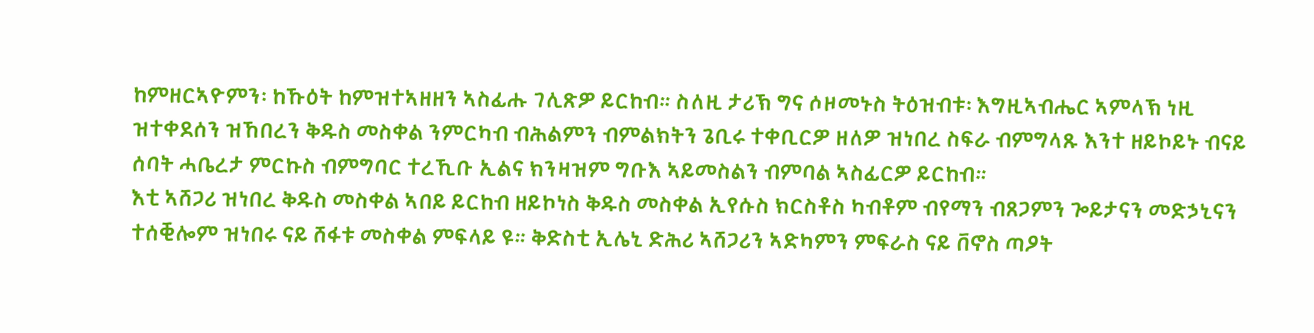ከምዘርኣዮምን፡ ከኹዕት ከምዝተኣዘዘን ኣስፊሑ ገሊጽዎ ይርከብ። ስለዚ ታሪኽ ግና ሶዞመኑስ ትዕዝብቱ፡ እግዚኣብሔር ኣምላኽ ነዚ ዝተቀደሰን ዝኸበረን ቅዱስ መስቀል ንምርካብ ብሕልምን ብምልክትን ጌቢሩ ተቀቢርዎ ዘለዎ ዝነበረ ስፍራ ብምግላጹ እንተ ዘይኮይኑ ብናይ ሰባት ሓቤረታ ምርኩስ ብምግባር ተረኺቡ ኢልና ክንዛዝም ግቡእ ኣይመስልን ብምባል ኣስፊርዎ ይርከብ።
እቲ ኣሸጋሪ ዝነበረ ቅዱስ መስቀል ኣበይ ይርከብ ዘይኮነስ ቅዱስ መስቀል ኢየሱስ ክርስቶስ ካብቶም ብየማን ብጸጋምን ጐይታናን መድኃኒናን ተሰቒሎም ዝነበሩ ናይ ሸፋቱ መስቀል ምፍላይ ዩ። ቅድስቲ ኢሌኒ ድሕሪ ኣሸጋሪን ኣድካምን ምፍራስ ናይ ቨኖስ ጣዖት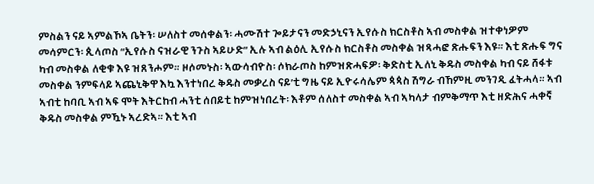ምስልን ናይ ኣምልኾኣ ቤትን፡ ሠለስተ መሰቀልን፡ ሓሙሽተ ጐይታናን መድኃኒናን ኢየሱስ ክርስቶስ ኣብ መስቀል ዝተቀነዎም መሳምርን፡ ጲላጦስ “ኢየሱስ ናዝራዊ ንጉስ ኣይሁድ” ኢሉ ኣብ ልዕሊ ኢየሱስ ክርስቶስ መስቀል ዝጻሓፎ ጽሑፍን እዩ። እቲ ጽሑፍ ግና ካብ መስቀል ለቂቁ እዩ ዝጸንሖም። ዞሶመኑስ፡ ኣውሳብዮስ፡ ሶክራጦስ ከምዝጽሓፍዎ፡ ቅድስቲ ኢለኒ ቅዱስ መስቀል ካብ ናይ ሸፋቱ መስቀል ንምፍላይ ኣጨኒቅዋ እኳ እንተነበረ ቅዱስ መቃረስ ናይ’ቲ ግዜ ናይ ኢዮሩሳሌም ጳጳስ ሽግራ ብኸምዚ መንገዲ ፈትሓላ። ኣብ ኣብቲ ከባቢ ኣብ ኣፍ ሞት እትርከብ ሓንቲ ሰበይቲ ከምዝነበረት፡ እቶም ሰለስተ መስቀል ኣብ ኣካላታ ብምቅማጥ እቲ ዘድሕና ሓቀኛ ቅዱስ መስቀል ምዃኑ ኣረድኣ። እቲ ኣብ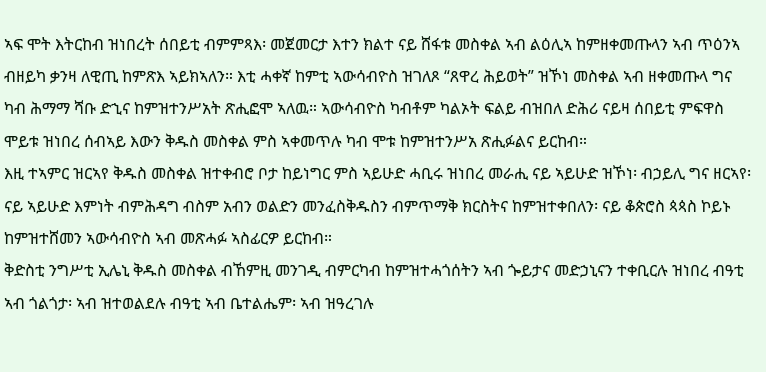ኣፍ ሞት እትርከብ ዝነበረት ሰበይቲ ብምምጻእ፡ መጀመርታ እተን ክልተ ናይ ሸፋቱ መስቀል ኣብ ልዕሊኣ ከምዘቀመጡላን ኣብ ጥዕንኣ ብዘይካ ቃንዛ ለዊጢ ከምጽእ ኣይክኣለን። እቲ ሓቀኛ ከምቲ ኣውሳብዮስ ዝገለጾ “ጸዋረ ሕይወት” ዝኾነ መስቀል ኣብ ዘቀመጡላ ግና ካብ ሕማማ ሻቡ ድኂና ከምዝተንሥአት ጽሒፎሞ ኣለዉ። ኣውሳብዮስ ካብቶም ካልኦት ፍልይ ብዝበለ ድሕሪ ናይዛ ሰበይቲ ምፍዋስ ሞይቱ ዝነበረ ሰብኣይ እውን ቅዱስ መስቀል ምስ ኣቀመጥሉ ካብ ሞቱ ከምዝተንሥአ ጽሒፉልና ይርከብ።
እዚ ተኣምር ዝርኣየ ቅዱስ መስቀል ዝተቀብሮ ቦታ ከይነግር ምስ ኣይሁድ ሓቢሩ ዝነበረ መራሒ ናይ ኣይሁድ ዝኾነ፡ ብኃይሊ ግና ዘርኣየ፡ ናይ ኣይሁድ እምነት ብምሕዳግ ብስም አብን ወልድን መንፈስቅዱስን ብምጥማቅ ክርስትና ከምዝተቀበለን፡ ናይ ቆጵሮስ ጳጳስ ኮይኑ ከምዝተሸመን ኣውሳብዮስ ኣብ መጽሓፉ ኣስፊርዎ ይርከብ።
ቅድስቲ ንግሥቲ ኢሌኒ ቅዱስ መስቀል ብኸምዚ መንገዲ ብምርካብ ከምዝተሓጎሰትን ኣብ ጐይታና መድኃኒናን ተቀቢርሉ ዝነበረ ብዓቲ ኣብ ጎልጎታ፡ ኣብ ዝተወልደሉ ብዓቲ ኣብ ቤተልሔም፡ ኣብ ዝዓረገሉ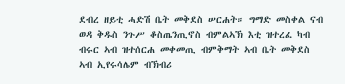ደብረ ዘይቲ ሓድሽ ቤት መቅደስ ሠርሐት። ግማድ መስቀል ናብ ወዳ ቅዱስ ንጉሥ ቆስጤንጢኖስ ብምልኣኽ እቲ ዝተረፈ ካብ ብሩር ኣብ ዝተሰርሐ መቀመጢ ብምቅማት ኣብ ቤት መቅደስ ኣብ ኢየሩሳሌም ብኽብሪ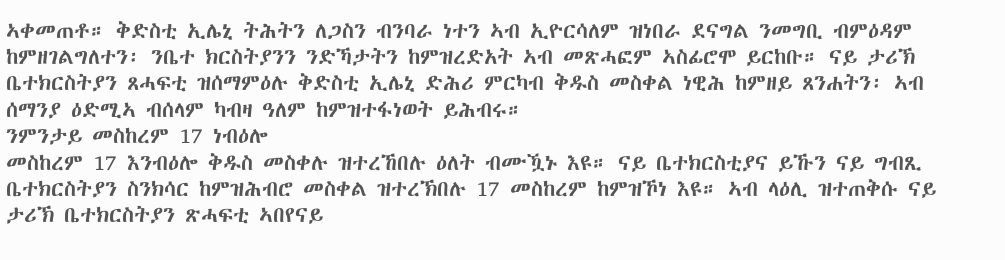ኣቀመጠቶ። ቅድስቲ ኢሌኒ ትሕትን ለጋስን ብንባራ ነተን ኣብ ኢዮርሳለም ዝነበራ ደናግል ንመግቢ ብምዕዳም ከምዘገልግለተን፡ ንቤተ ክርስትያንን ንድኻታትን ከምዝረድአት ኣብ መጽሓፎም ኣስፊሮሞ ይርከቡ። ናይ ታሪኽ ቤተክርስትያን ጸሓፍቲ ዝሰማምዕሉ ቅድስቲ ኢሌኒ ድሕሪ ምርካብ ቅዱስ መስቀል ነዊሕ ከምዘይ ጸንሐትን፡ ኣብ ሰማንያ ዕድሚኣ ብሰላም ካብዛ ዓለም ከምዝተፋነወት ይሕብሩ።
ንምንታይ መስከረም 17 ነብዕሎ
መስከረም 17 እንብዕሎ ቅዱስ መስቀሉ ዝተረኸበሉ ዕለት ብሙዃኑ እዩ። ናይ ቤተክርስቲያና ይኹን ናይ ግብጺ ቤተክርስትያን ስንክሳር ከምዝሕብሮ መስቀል ዝተረኽበሉ 17 መስከረም ከምዝኾነ እዩ። ኣብ ላዕሊ ዝተጠቅሱ ናይ ታሪኽ ቤተክርስትያን ጽሓፍቲ ኣበየናይ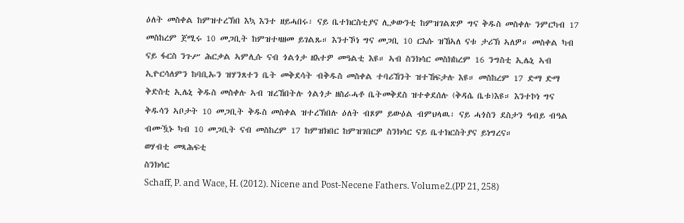ዕለት መስቀል ከምዝተረኽበ እኳ እንተ ዘይሓበሩ፡ ናይ ቤተክርስቲያና ሊቃውንቲ ከምዝገልጽዎ ግና ቅዱስ መስቀሉ ንምርካብ 17 መስከረም ጀሚሩ 10 መጋቢት ከምዝተዛዘመ ይገልጹ። እንተኾነ ግና መጋቢ 10 ርእሱ ዝኸኣለ ናቱ ታሪኽ ኣለዎ። መስቀል ካብ ናይ ፋርስ ንጉሥ ሕርቃል ኣምሊሱ ናብ ጎልጎታ ዘእተዎ መዓልቲ እዩ። ኣብ ስንክሳር መስክከረም 16 ንግስቲ ኢሌኒ ኣብ ኢዮርሳለምን ከባቢኡን ዝሃንጸተን ቤት መቅደሳት ብቅዱስ መስቀል ተባሪኸንት ዝተኸፍታሉ እዩ። መስከረም 17 ድማ ድማ ቅድስቲ ኢሌኒ ቅዱስ መስቀሉ ኣብ ዝረኸበትሉ ጎልጎታ ዘስራሓቶ ቤትመቅደስ ዝተቀደሰሉ (ቅዳሴ ቤቱ)እዩ። እንተኮነ ግና ቅዱሳን ኣቦታት 10 መጋቢት ቅዱስ መስቀል ዝተረኽበሉ ዕለት ብጾም ይውዕል ብምህላዉ፡ ናይ ሓጎስን ደስታን ዓብይ ብዓል ብሙዃኑ ካብ 10 መጋቢት ናብ መስከረም 17 ከምዝክበር ከምዝገበርዎ ስንክሳር ናይ ቤተክርስትያና ይነግረና።
ወሃብቲ መጻሕፍቲ
ስንክሳር
Schaff, P. and Wace, H. (2012). Nicene and Post-Necene Fathers. Volume2.(PP 21, 258)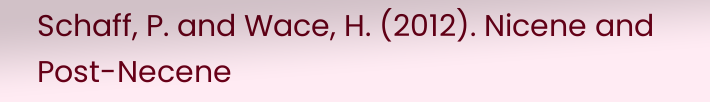Schaff, P. and Wace, H. (2012). Nicene and Post-Necene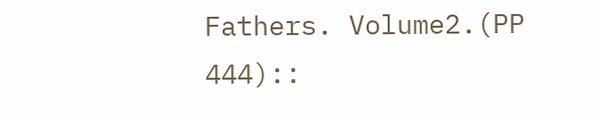Fathers. Volume2.(PP 444)::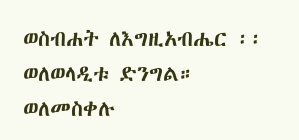ወስብሐት ለእግዚአብሔር ፡፡
ወለወላዲቱ ድንግል።
ወለመስቀሉ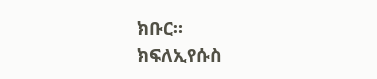ክቡር።
ክፍለኢየሱስ